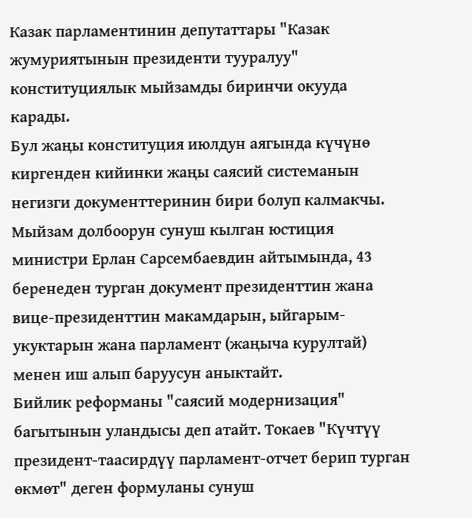Казак парламентинин депутаттары "Казак жумуриятынын президенти тууралуу" конституциялык мыйзамды биринчи окууда карады.
Бул жаңы конституция июлдун аягында күчүнө киргенден кийинки жаңы саясий системанын негизги документтеринин бири болуп калмакчы.
Мыйзам долбоорун сунуш кылган юстиция министри Ерлан Сарсембаевдин айтымында, 43 беренеден турган документ президенттин жана вице-президенттин макамдарын, ыйгарым-укуктарын жана парламент (жаңыча курултай) менен иш алып баруусун аныктайт.
Бийлик реформаны "саясий модернизация" багытынын уландысы деп атайт. Токаев "Күчтүү президент-таасирдүү парламент-отчет берип турган өкмөт" деген формуланы сунуш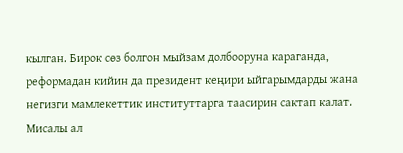кылган. Бирок сөз болгон мыйзам долбооруна караганда, реформадан кийин да президент кеңири ыйгарымдарды жана негизги мамлекеттик институттарга таасирин сактап калат.
Мисалы ал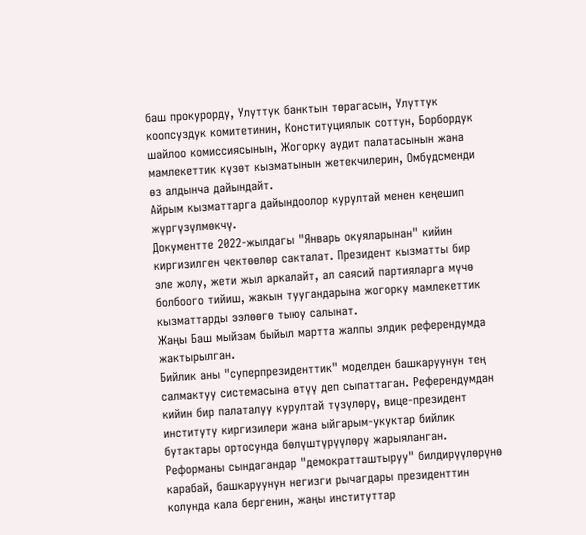баш прокурорду, Улуттук банктын төрагасын, Улуттук коопсуздук комитетинин, Конституциялык соттун, Борбордук шайлоо комиссиясынын, Жогорку аудит палатасынын жана мамлекеттик күзөт кызматынын жетекчилерин, Омбудсменди өз алдынча дайындайт.
Айрым кызматтарга дайындоолор курултай менен кеңешип жүргүзүлмөкчү.
Документте 2022-жылдагы "Январь окуяларынан" кийин киргизилген чектөөлөр сакталат. Президент кызматты бир эле жолу, жети жыл аркалайт, ал саясий партияларга мүчө болбоого тийиш, жакын туугандарына жогорку мамлекеттик кызматтарды ээлөөгө тыюу салынат.
Жаңы Баш мыйзам быйыл мартта жалпы элдик референдумда жактырылган.
Бийлик аны "суперпрезиденттик" моделден башкаруунун тең салмактуу системасына өтүү деп сыпаттаган. Референдумдан кийин бир палаталуу курултай түзүлөрү, вице-президент институту киргизилери жана ыйгарым-укуктар бийлик бутактары ортосунда бөлүштүрүүлөрү жарыяланган.
Реформаны сындагандар "демократташтыруу" билдирүүлөрүнө карабай, башкаруунун негизги рычагдары президенттин колунда кала бергенин, жаңы институттар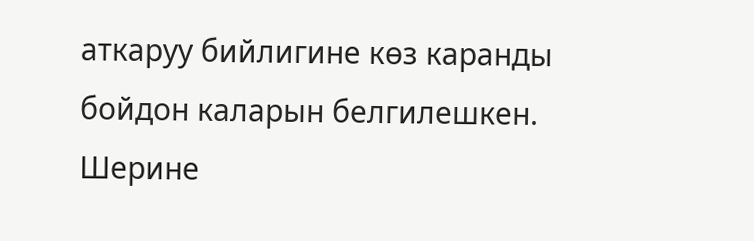аткаруу бийлигине көз каранды бойдон каларын белгилешкен.
Шерине